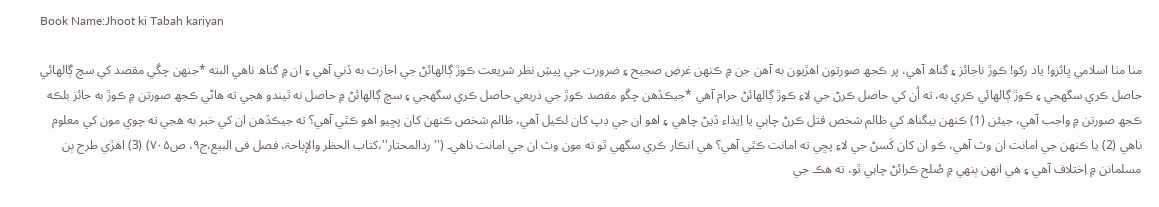Book Name:Jhoot ki Tabah kariyan

مٺا مٺا اسلامي ڀائرو! ياد رکو! ڪوڙ ناجائز ۽ گناھ آهي، پر ڪجھ صورتون اهڙيون به آهن جن ۾ ڪنهن غرضِ صحيح ۽ ضرورت جي پيشِ نظر شريعت ڪوڙ ڳالهائڻ جي اجازت به ڏني آهي ۽ ان ۾ گناھ ناهي البته *جنهن چڱي مقصد کي سچ ڳالهائي حاصل ڪري سگھجي ۽ ڪوڙ ڳالهائي ڪري به، ته اُن کي حاصل ڪرڻ جي لاءِ ڪوڙ ڳالهائڻ حرام آهي *جيڪڏهن چڱو مقصد ڪوڙ جي ذريعي حاصل ڪري سگھجي ۽ سچ ڳالهائڻ ۾ حاصل نه ٿيندو هجي ته هاڻي ڪجھ صورتن ۾ ڪوڙ به جائز بلڪه ڪجھ صورتن ۾ واجب آهي، جيئن (1) ڪنهن بيگناھ کي ظالم شخص قتل ڪرڻ چاہي يا اِيذاء ڏيڻ چاهي ۽ اهو ان جي ڊپ کان لڪيل آهي، ظالم شخص ڪنهن کان پڇيو اهو ڪٿي آهي؟ ته جيڪڏهن ان کي خبر به هجي ته چوي مون کي معلوم ناهي (2) يا ڪنهن جي امانت ان وٽ آهي، ڪو ان کان کَسڻ جي لاءِ پڇي ته امانت ڪٿي آهي؟ هي انڪار ڪري سگھي ٿو ته مون وٽ ان جي امانت ناهي۔ (''ردالمحتار''،کتاب الحظر والإباحۃ، فصل فی البیع،ج۹، ص۷۰۵) (3) اهڙي طرح ٻن مسلمانن ۾ اِختلاف آهي ۽ هي انهن ٻنهي ۾ صُلح ڪرائڻ چاہي ٿو، ته هڪ جي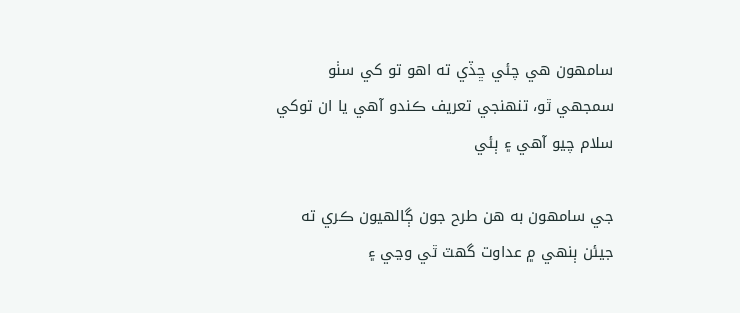سامهون هي چئي ڇڏي ته اهو تو کي سٺو سمجھي ٿو، تنهنجي تعريف ڪندو آهي يا ان توکي سلام چيو آهي ۽ ٻئي

جي سامهون به هن طرح جون ڳالهيون ڪري ته جيئن ٻنهي ۾ عداوت گھٽ ٿي وڃي ۽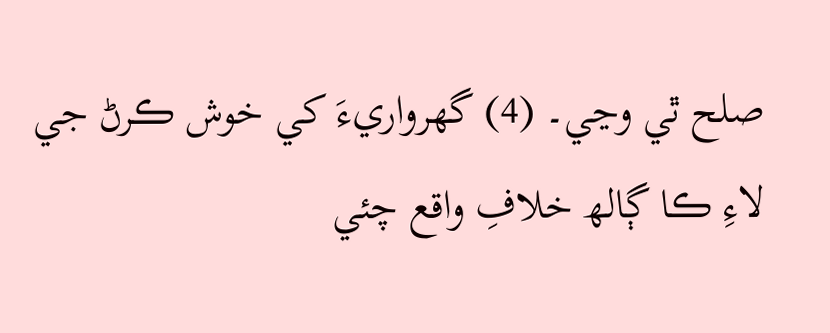صلح ٿي وڃي۔ (4) گھرواريءَ کي خوش ڪرڻ جي لاءِ ڪا ڳالھ خلافِ واقع چئي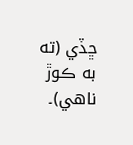ڇڏي (ته به ڪوڙ ناهي)۔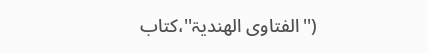(''الفتاوی الھندیۃ''،کتاب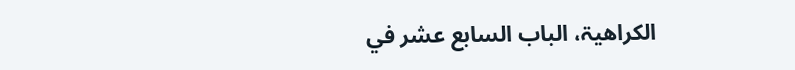الکراھیۃ، الباب السابع عشر في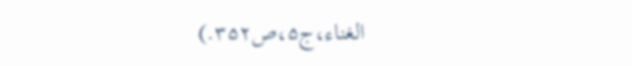الغناء،ج۵،ص۳۵۲.)